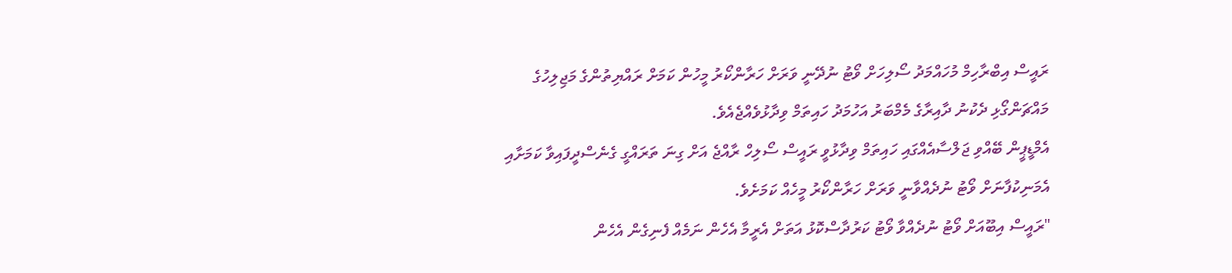ރައީސް އިބްރާހިމް މުހައްމަދު ސޯލިހަށް ވޯޓު ނުދޭނީ ވަރަށް ހަރާންކޯރު މީހުން ކަމަށް ރައްޔިތުންގެ މަޖިލިހުގެ މައްޗަންގޯޅި ދެކުނު ދާއިރާގެ މެމްބަރު އަހުމަދު ހައިތަމް ވިދާޅުވެއްޖެއެވެ.
އެމްޑީޕީން ބޭއްވި ޖަލްސާއެއްގައި ހައިތަމް ވިދާޅުވީ ރައީސް ސޯލިހް ރާއްޖެ އަށް ގިނަ ތަރައްގީ ގެނެސްދީފައިވާ ކަމަށާއި އެމަނިކުފާނަށް ވޯޓު ނުދެއްވާނީ ވަރަށް ހަރާންކޯރު މީހެއް ކަމަށެވެ.
"ރައީސް އިބޫއަށް ވޯޓު ނުދެއްވާ ވޯޓު ކަރުދާސްކޮޅު އަތަށް އެރީމާ އެހެން ނަމެއް ފެނިގެން އެހެން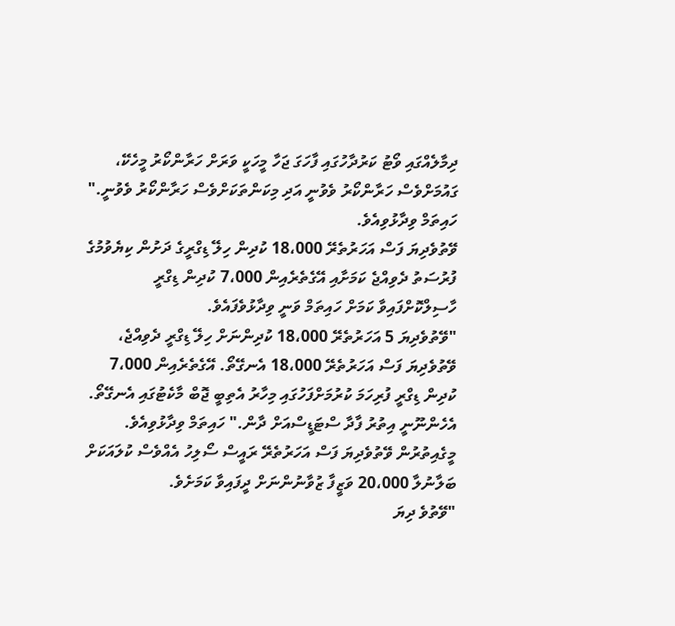ދިމާލެއްގައި ވޯޓު ކަރުދާހުގައި ފާހަގަ ޖަހާ މީހަކީ ވަރަށް ހަރާންކޯރު މީހެކޭ، ގައުމަށްވެސް ހަރާންކޯރު ވެވުނީ އަދި މިކަންތަކަށްވެސް ހަރާންކޯރު ވެވުނީ." ހައިތަމް ވިދާޅުވިއެވެ.
ވޭތުވެދިޔަ ފަސް އަހަރުތެރޭ 18،000 ކުދިން ހިލޭ ޑިގްރީގެ ދަށުން ކިޔެވުމުގެ ފުރުސަތު ދެވިއްޖެ ކަމަށާއި އޭގެތެރެއިން 7،000 ކުދިން ޑިގްރީ ހާސިލްކޮށްފައިވާ ކަމަށް ހައިތަމް ވަނީ ވިދާޅުވެފައެވެ.
"ވޭތުވެދިޔަ 5 އަހަރުތެރޭ 18،000 ކުދިންނަށް ހިލޭ ޑިގްރީ ދެވިއްޖެ، ވޭތުވެދިޔަ ފަސް އަހަރުތެރޭ 18،000 އެނގޭތޯ. އޭގެތެރެއިން 7،000 ކުދިން ޑިގްރީ ފުރިހަމަ ކުރުމަށްފަހުގައި މިހާރު އެތިބީ ޖޮބް މާކެޓުގައި އެނގޭތޯ. އެހެންނޫނީ އިތުރު ފާދާ ސްޓަޑީސްއަށް ދާން." ހައިތަމް ވިދާޅުވިއެވެ.
މީގެއިތުރުން ވޭތުވެދިޔަ ފަސް އަހަރުތެރޭ ރައީސް ސޯލިހު އެއްވެސް ކުލައަކަށް ބަލާނުލާ 20،000 ވަޒީފާ ޒުވާނުންނަށް ދީފައިވާ ކަމަށެވެ.
"ވޭތުވެ ދިޔަ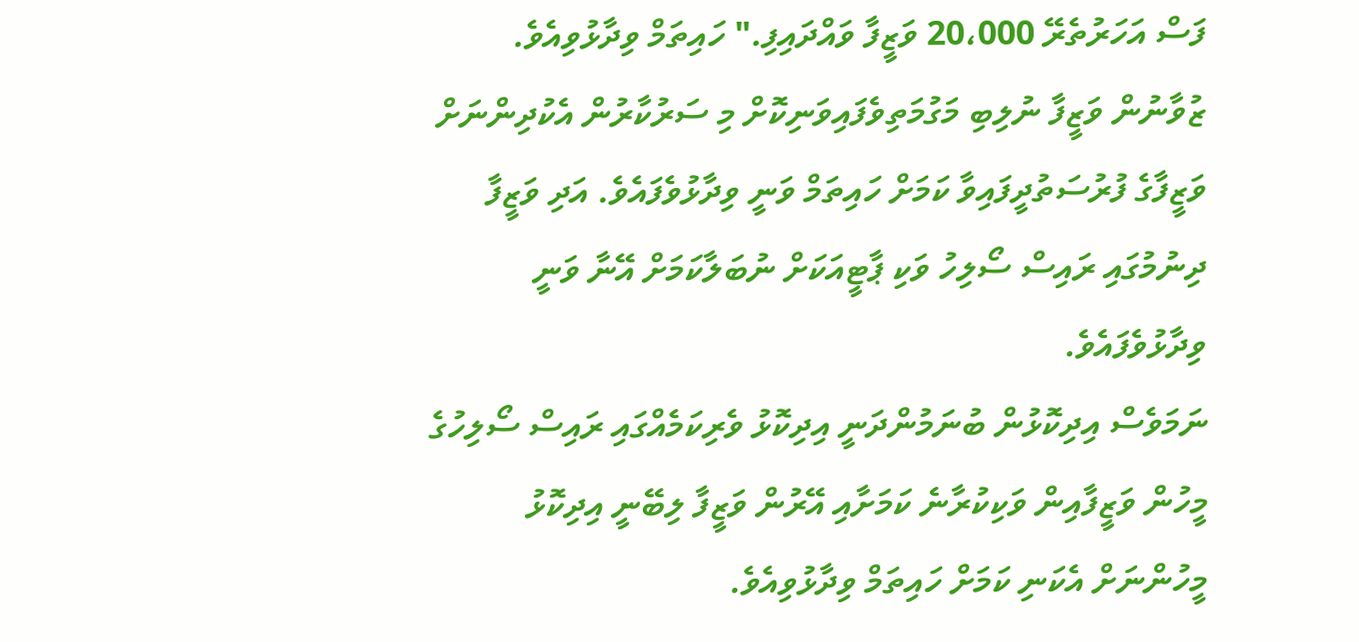ފަސް އަހަރުތެރޭ 20،000 ވަޒީފާ ވައްދައިފި." ހައިތަމް ވިދާޅުވިއެވެ.
ޒުވާނުން ވަޒީފާ ނުލިބި މަގުމަތިވެފައިވަނިކޮށް މި ސަރުކާރުން އެކުދިންނަށް ވަޒީފާގެ ފުރުސަތުދީފައިވާ ކަމަށް ހައިތަމް ވަނީ ވިދާޅުވެފައެވެ. އަދި ވަޒީފާ ދިނުމުގައި ރައިސް ސޯލިހު ވަކި ޕާޓީއަކަށް ނުބަލާކަމަށް އޭނާ ވަނީ ވިދާޅުވެފައެވެ.
ނަމަވެސް އިދިކޮޅުން ބުނަމުންދަނީ އިދިކޮޅު ވެރިކަމެއްގައި ރައިސް ސޯލިހުގެ މީހުން ވަޒީފާއިން ވަކިކުރާނެ ކަމަށާއި އޭރުން ވަޒީފާ ލިބޭނީ އިދިކޮޅު މީހުންނަށް އެކަނި ކަމަށް ހައިތަމް ވިދާޅުވިއެވެ.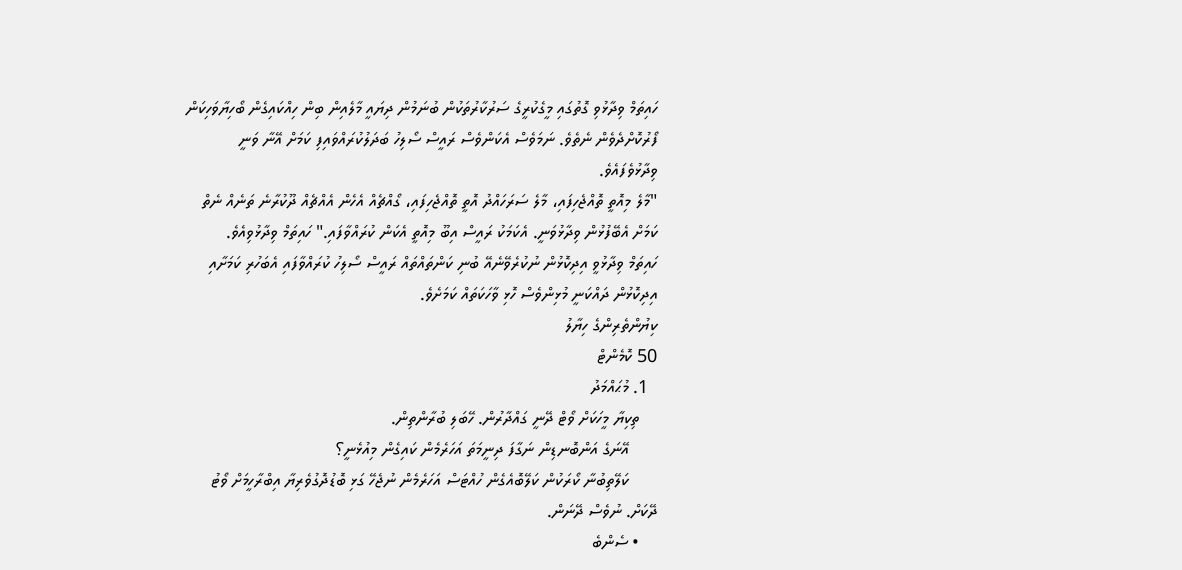ހައިތަމް ވިދާޅުވި ގޮތުގައި މީގެކުރީގެ ސަރުކާރުތަކުން ބުނަމުން ދިޔައީ މާލެއިން ބިން ހިއްކައިގެން ބޯހިޔާވަހިކަން ފޯރުކޮށްދެވެން ނެތެވެ. ނަމަވެސް އެކަންވެސް ރައީސް ސޯލިހު ބަދަލުކުރައްވައިފި ކަމަށް އޭނާ ވަނީ ވިދާޅުވެފައެވެ.
"މާލެ މިއޮތީ ތޮއްޖެހިފައި، މާލެ ސަރަހައްދު އޮތީ ތޮއްޖެހިފައި، ގޯއްޗެއް އެހެން އެއްޗެއް ދޫކުރާނެ ތަނެއް ނެތް ކަމަށް އެބޭފުޅުން ވިދާޅުވަނީ. އެކަމަކު ރައީސް އިބޫ މިއޮތީ އެކަން ކުރައްވާފައި." ހައިތަމް ވިދާޅުވިއެވެ.
ހައިތަމް ވިދާޅުވީ އިދިކޮޅުން ނުކުރެވޭނެއޭ ބުނި ކަންތައްތައް ރައީސް ސޯލިހު ކުރައްވާފައި އެބަހުރި ކަމަށާއި އިދިކޮޅުން ދައްކަނީ މުޅިންވެސް ހޮޅި ވާހަކަތައް ކަމަށެވެ.
ކިޔުންތެރިންގެ ހިޔާލު
50 ކޮމެންޓް
  1. މުޙައްމަދު
    ތިކިޔާ މީހަކަށް ވޯޓް ދޭނީ ގައްދާރުން. ހޭބަލި ބުރާންތިން.
      އޭނަގެ އަންބޮނޑިން ނަގާފަ ދިނީމަތަ އަހަރެމެން ކައިގެން މިއުޅެނީ؟
      ކަލޭތިބުނާ ކޯރަކުން ކަލޭބޮއެގެން ހުއްޓަސް އަހަރެމެން ނުޖެހޭ ގަޅި ބޮޑުދޮގުވެރިޔާ އިބްރާހީމަށް ވޯޓު ދޭކަށް. ނުވެސް ދޭނަން.
    • ސެންބެ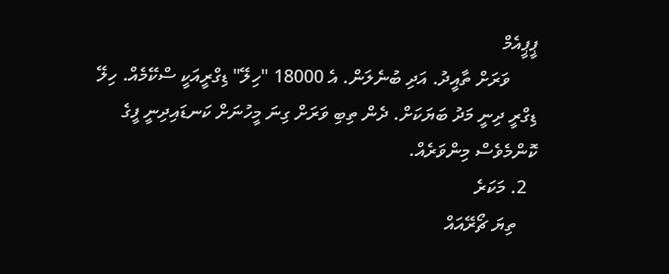ޕީޕީއެމް
      ވަރަށް ތާއީދު. އަދި ބުނެލަން. އެ 18000 "ހިލޭ" ޑިގްރީއަކީ ސްކޭމެއް. ހިލޭ ޑިގްރީ ދިނީ މަދު ބަޔަކަށް. ދެން ތިބި ވަރަށް ގިނަ މީހުނަށް ކަނޑައިދިނީ ފީގެ ކޮންމެވެސް މިންވަރެއް.
  2. މަކަރެ
    ތިޔަ ޗޯރޭއައް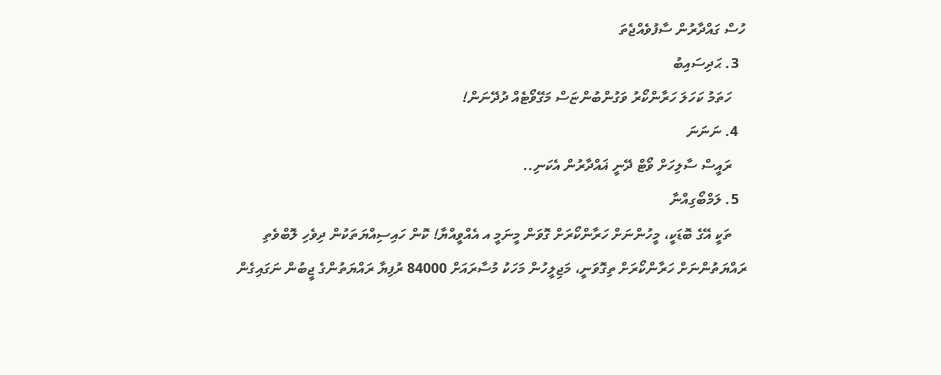ހުސް ގައްދާރުން ސާފުވެއްޖެތަ
  3. ޙަދިސައިބު
    ހަތަމު ކަހަލަ ހަރާންކޯރު ވަގުންބުންޏަސް މަގޭވޯޓެއް ދުދޭނަން!
  4. ނަނަނަ
    ރައީސް ސާލިހަށް ވޯޓް ދޭނީ ޣައްދާރުން އެކަނި..
  5. ލަމްބޯގިއްނާ
    ތަކީ އޭގެ ބޮޑަކީ، މީހުންނަށް ހަރާންކޯރަށް ގޮވަން މީނަމީ އ އެއްވީއްޔާ! ކޮން ހައިސިއްޔަތަކުން ދިވެހި ލޮބްވެތި ރައްޔަތުންނަށް ހަރާންކޯރަށް ތިގޮވަނީ، މަޖިލީހުން މަހަކު މުސާރައަށް 84000 ރުފިޔާ ރައްޔަތުންގެ ޖީބުން ނަގައިގެން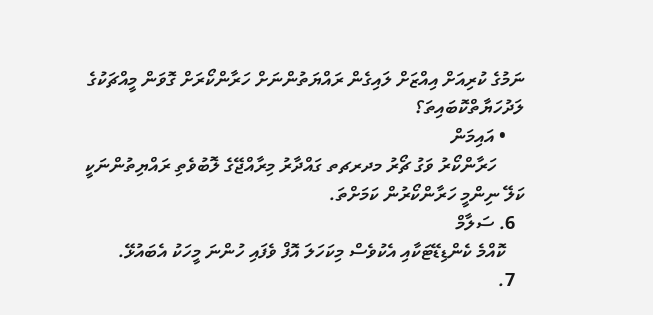ނަމުގެ ކުރިއަށް އިއްޒަށް ލައިގެން ރައްޔަތުންނަށް ހަރާންކޯރަށް ގޮވަން މީއްޗަކުގެ ލަދުހަޔާތްކޮބައިތަ؟
    • އައިމަން
      ހަރާންކޯރު ވަގު ޗޯރު މދރޗތ ގައްދާރު މިރާއްޖޭގެ ލޮބުވެތި ރައްޔިތުންނަކީ ކަލޭ ނިންމީ ހަރާންކޯރުން ކަމަށްތަ.
  6. ސަލާމް
    ކޮއްމެ ކެންޑިޑޭޓަކާއި އެކުވެސް މިކަހަލަ އޮފް ވެފައި ހުންނަ މީހަކު އެބައުޅޭ.
  7.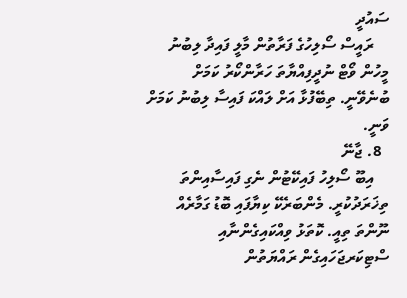ސައުދީ
    ރައީސް ސޯލިހުގެ ފަރާތުން މާލީ ފައިދާ ލިބުނު މީހުން ވޯޓް ނުދީފިއްޔާތަ ހަރާންކޯރު ކަމަށް ބުނެވޭނީ. ތިބޭފުޅާ އަށް ލައްކަ ފައިސާ ލިބުނު ކަމަށް ވަނީ.
  8. ޖާނޭ
    އިބޫ ސޯލިހު ފައިކޭޓުން ނެގި ފައިސާއިންތަ ތިޚަރަދުކުރީ. މެންބަރެކޭ ކިޔާފައި ބޮޑު ގަމާރެއް ނޫންތަ ތިއީ. ކޮތަޅު ވިއްކައިގެންނާއި ސްޓިކަރޖަހައިގެން ރައްޔަތުން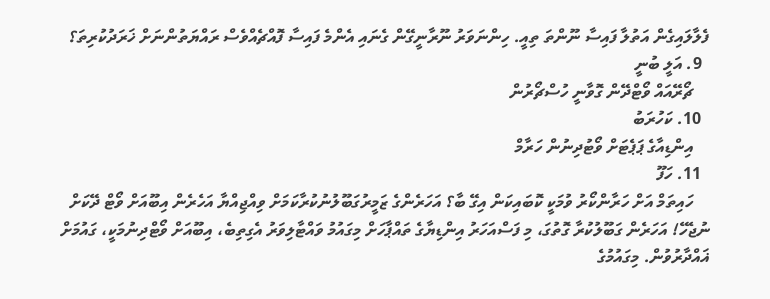ފެލާލައިގެން އަތުލާ ފައިސާ ނޫންތަ ތިއީ. ހިންނަވަރު ނޫރާނީގޭން ގެނައި އެންމެ ފައިސާ ފޮއްޗެއްވެސް ރައްޔަތުންނަށް ޚަރަދުކުރިތަ؟
  9. އަލީ ބުނީ
    ޗޯރޭއައް ވޯޓްދޭން ގޮވާނީ ހުސްޗޯރުން
  10. ކަހުރަބު
    އިންޑިއާގެ ޕަޕެޓަށް ވޯޓުދިނުން ހަރާމް
  11. ހަފޫ
    ހައިތަމް އަށް ހަރާންކޯރު ވުމަކީ ކޮބައިކަން އިގޭ ބާ؟ އަހަރެންގެ ޒަމީރުގަބޫލުނުކުރާކަމަށް ވިއްޖިއްޔާ އަހެރެން އިބޫއަށް ވޯޓް ދޭކަށް ނުޖެހޭ! އަހަރެން ގަބޫލުކުރާ ގޮތުގަ، މި ފަސްއަހަރު އިންޑިޔާގެ ތައްޕާހަށް މިގައުމު ވައްޓާލިވަރު އެގިތިބެ، އިބޫއަށް ވޯޓްދިނުމަކީ، ގައުމަށް ޣައްދާރުވުން. މިގައުމުގެ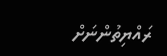ރައްޔިތުންނަށް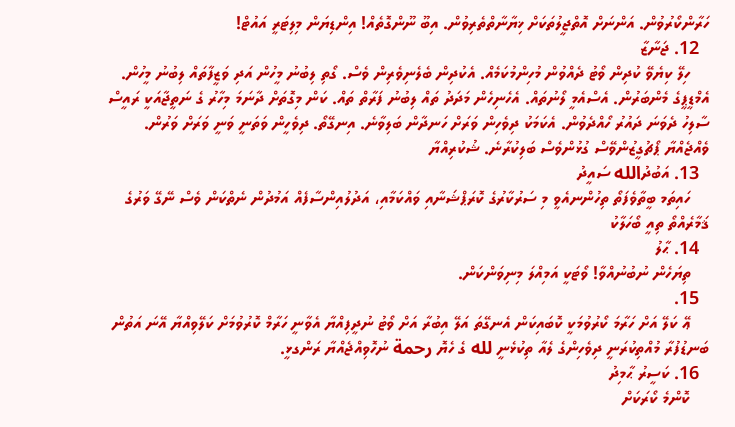ހަރާންކޯރުވުން. އަންނަށް އޮތްޖީލުތަކަށް ޚިޔާނާތްތެރިވުން. އިބޫ ނޫންގޮތެއް! އިންޑިޔަން މިލިޓަރީ އައުޓް!
  12. ޖަނާޒާ
    ހިލޭ ކިޔެވޭ ކުދިން ވޯޓު ދެއްވުން މުހިންމުކަމެއް. އެކުދިން ބެލެނިވެރިން ވެސް. ގޯތި ލިބުނު މީހުން އަދި ވަޒީފާތައް ލިބުނު މީހުން. އެމްޑީޕީގެ މެންބަރުން. އެސްއެމީ ލޯނުތައް. އެހެނިހެން މަދަދު ތައް ލިބުނު ފަރާތް ތައް. ކަން މިގޮތަށް ދާނަމަ މިހާރު ގެ ނަތީޖާއަކީ ރައީސް ސާލިހު ދެވަނަ ދައުރު ހޯއްދެވުން. އެކަމަކު ދިވެހިން ވަރަށް ހަނދާން ބަލިވާނެ. އިނގޭތޯ. ދިވެހީން ވަތަނީ ވަނީ ވަރަށް ވަރުން. ވެއްޖެއްޔާ ޕޯޗުގީޒުންވޭސް ގުޅުންވެސް ބަލިކުރާނެ. ޝުކުރިއްޔާ
  13. އަބުދުالله ސައީދު
    ހައިތަމ ބީތާވެފަތޯ ތިހުންނއެވީ މި ސަރުކާރުގެ ކޮރަޕްޝަނާއި ވައްކަމާއި، އަދުލުއިންސާފެއް އަމުދުން ނެތްކަން ވެސް ނޭގޭ ވަރުގެ ޤަމާރެއްތޯ ތިއީ ބޯހަލާކު
  14. ޙާލު
    ތިޔަހެން ނުބުނުއްވާ! ވޯޓަކީ އަމިއްލަ މިނިވަންކަން.
  15.
    ޢޭ ކަލޭ އަށް ހަރާމަ ކޯރުވުމަކީ ކޮބައިކަން އެނގޭތަ އަލޭ އިބުރާ އަށް ވޯޓު ނުދީފިއްޔާ އެވާނީ ހަރާމް ކޮރުވުމަށް ކަލޭވިއްޔާ އޭނަ އަތުން ބަނޑުފުރާ މުއްތިކުރަނީ ދިވެހިންގެ ލެއާ ތިކުޅެނީ لله ގެ ހެޔޮ رحمة ނުހޮވިއްޖެއްޔާ ރަންގޅީ.
  16. ކަސީރު ޙާމިދު
    ކޮންމެ ކޯރަކަށް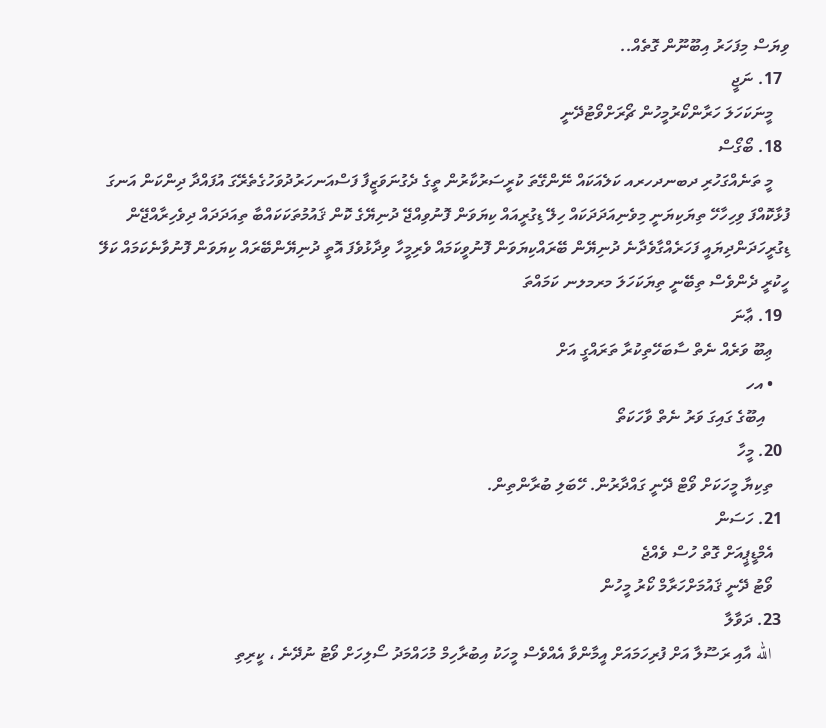ވިޔަސް މިފަހަރު އިބޫނޫން ގޮތެއް..
  17. ނަޖީ
    މީނަކަހަލަ ހަރާންކޯރުމީހުން ޗޯރަށްވޯޓުދޭނީ
  18. ބޯގޯސް
    މީ ތަނެއްގަހުރި ދބނދހރއ ކަލެއަކައް ނޭންގޭތަ ކުރީސަރުކާރުން ތީގެ ދެގުނަވަޒީފާ ފަސްއަނހަރުދުވަހުގެތެރޭގަ އުފައްދާ ދިންކަން އަނގަ ފުޅާކޮއްފަ ވިހިހާހޭ ތިޔަކިޔަނީ މިވެނިއަދަދަކައް ހިލޭ ޑިގުރީއައް ކިޔަވަން ފޮނުވިއްޖޭ ދުނިޔޭގެ ކޮން ޤައުމުތަކަކައްބާ ތިއަދަދައް ދިވެހިރާއްޖޭން ޑިގުރީހަދަންދިޔައީ ފަހަރެއްގާވެދާނެ ދުނިޔޭން ބޭރައްކިޔަވަން ފޮނުވީކަމައް ވެރިމީހާ ވިދާޅުވެފަ އޮތީ ދުނިޔޭންބޭރައް ކިޔަވަން ފޮނުވާނެކަމައް ކަލޭ ހީކުރީ ދެންވެސް ތިބޭނީ ތިޔަކަހަލަ މރމލނ ކަމައްތަ
  19. ޢާނަ
    ޢިބޫ ވަރެއް ނެތް ސާބަހޭތިކުރާ ތަރައްގީ އަށް
    • އހ
      އިބޫގެ ގައިގަ ވަރު ނެތް ވާހަކަތޯ
  20. މީހާ
    ތިކިޔާ މީހަކަށް ވޯޓް ދޭނީ ގައްދާރުން. ހޭބަލި ބުރާންތިން.
  21. ހަސަން
    އެމްޑީޕީއަށް ގޮތް ހުސް ވެއްޖެ
    ވޯޓު ދޭނީ ޤައުމަށްހަރާމް ކޯރު މީހުން
  23. ދަވާލާ
    الله އާއި ރަސޫލާ އަށް ފުރިހަމައަށް އީމާންވާ އެއްވެސް މީހަކު އިބުރާހިމް މުހައްމަދު ސޯލިހަށް ވޯޓު ނުދޭނެ ، ކީރިތި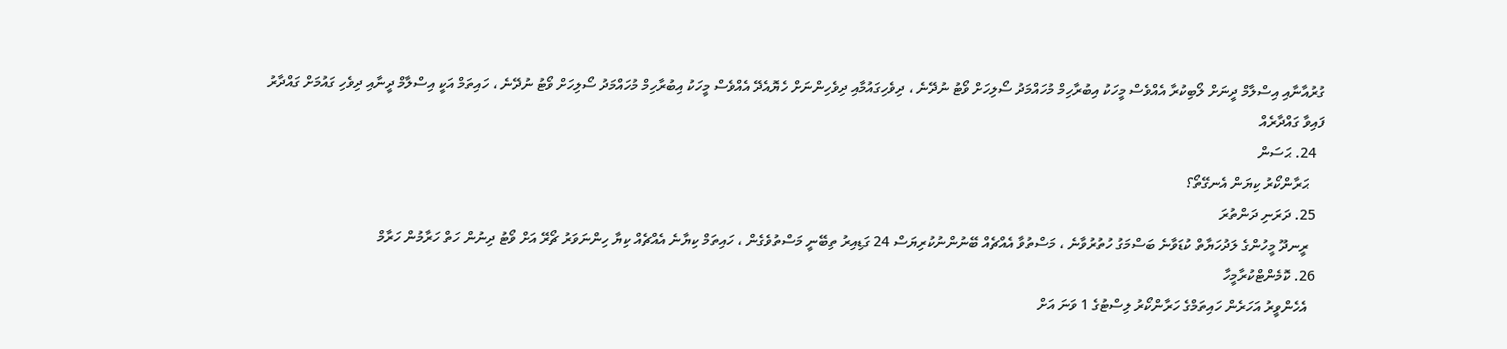ގުރުއާނާއި އިސްލާމް ދީނަށް ލޯބިކުރާ އެއްވެސް މީހަކު އިބުރާހިމް މުހައްމަދު ސޯލިހަށް ވޯޓު ނުދޭނެ ، ދިވެހިގައުމާއި ދިވެހިންނަށް ހެޔޮއެދޭ އެއްވެސް މީހަކު އިބުރާހިމް މުހައްމަދު ސޯލިހަށް ވޯޓު ނުދޭނެ ، ހައިތަމް އަކީ އިސްލާމް ދީނާއި ދިވެހި ގައުމަށް ގައްދާރު ފައިވާ ގައްދާރެއް
  24. ޙަސަން
    ޙަރާންކޯރު ކިޔަން އެނގޭތޯ؟
  25. ދަރަނި ދަންތުރަ
    ރީނދޫ މީހުންގެ ލަދުހަޔާތް ކުޑަވާނެ ބަސްމަގު ހުތުރުވާނެ ، މަސްތުވާ އެއްޗެއް ބޭނުންނުކުރިޔަސް 24 ގަޑިއިރު ތިބޭނީ މަސްތުވެގެން ، ހައިތަމް ކިޔާނެ އެއްޗެއް ކިޔާ ހިންނަވަރު ޗޯރޭ އަށް ވޯޓު ދިނުން ހަތް ހަރާމުން ހަރާމް
  26. ކޮމެންޓްކުރާމީހާ
    އެހެންވީރު އަހަރެން ހައިތަމްގެ ހަރާންކޯރު ލިސްޓުގެ 1 ވަނަ އަށް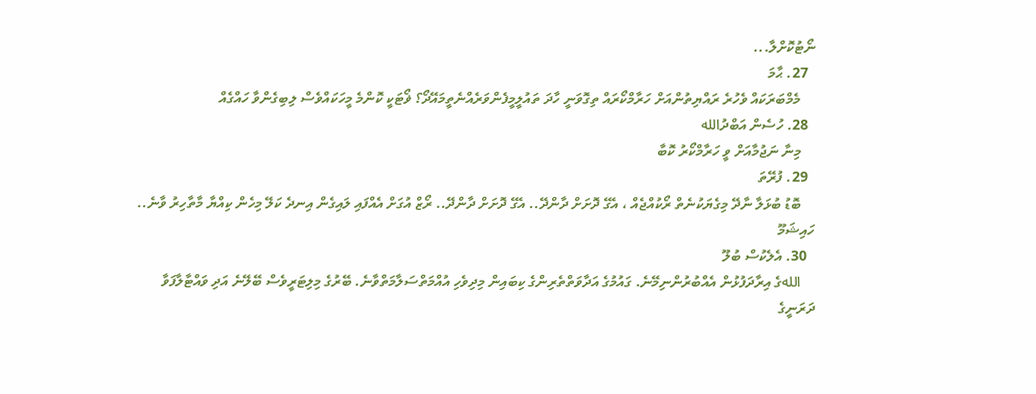ނޯޓުކޮށްލާ...
  27. ޙާމަ
    މެމްބަރަކައް ވެހުރެ ރައްޔިތުންއަށް ހަރާމްކޯރައް ތިގޮވަނީ ހާދަ ތައުލީމީފެންވަރެއްނެތީމައޭދޯ؟ ޥޯޓަކީ ކޮންމެ މީހަކައްވެސް ލިބިގެންވާ ހައްގެއް
  28. ހުސެން އަބްދުالله
    މިނާ ނަޖުމާއަށް ވީ ހަރާމްކޯރު ކޮބާ
  29. ފުރޭތަ
    ބޮޑު ބުޅަލާ ނާދޭ މިގެޔަކުނެތް ރޯކުއްޖެއް ، އެގޭ ދޮށަށް ދާންދޭ.. އެގޭ ދޮށަށް ދާންދޭ.. ރޯޒް އުގަށް އެއްފައި ލައިގެން އިނދެ ކަލޭ މިހެން ކިއްޔާ މާތާހިރު ވާނެ.. ހައިޝަމޫ
  30. އެލެކުސް ބުލޫ
    اللهގެ އިރާދަފުޅުން އެއްބުރުންނިމޭނެ. ގައުމުގެ އަދާވަތްތެރިންގެ ކިބައިން މިދިވެހި އުއްމަތްސަލާމަތްވާނެ. ބޭރުގެ މިލިޓަރީވެސް ބޭލޭނެ އަދި ވައްޓާލާފަވާ ދަރަނީގެ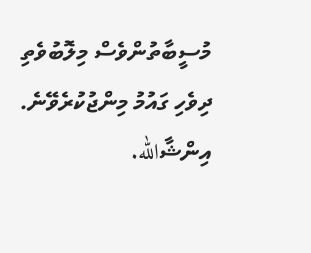މުސީބާތުންވެސް މިލޮބުވެތި ދިވެހި ގައުމު މިންޖުކުރެވޭނެ. އިންޝާالله.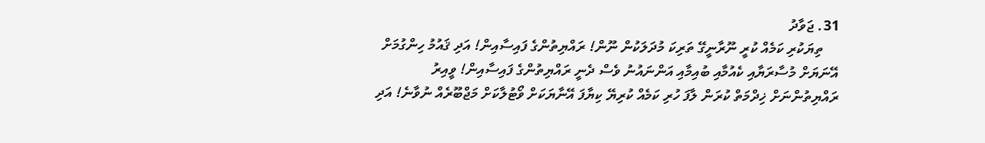31. ޖަވާދު
    ތިޔަކުރި ކަމެއް ކުރީ ނޫރާނީގޭ ތަރިކަ މުދަލަކުން ނޫން! ރައްޔިތުންގެ ފައިސާއިން! އަދި ޤައުމު ހިންގުމަށް އޭނަޔަށް މުސާރަޔާއި ކެއުމާއި ބުއިމާއި އަންނައުނު ވެސް ދެނީ ރައްޔިތުންގެ ފައިސާއިން! ވީއިރު ރައްޔިތުންނަށް ޚިދްމަތް ކުރަން ލާފަ ހުރި ކަމެއް ކުރިޔޭ ކިޔާފަ އޭނާޔަކަށް ވޯޓުލާކަށް މަޖްބޫރެއް ނުވާނެ! އަދި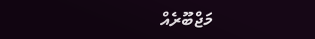މަޖްބޫރެއް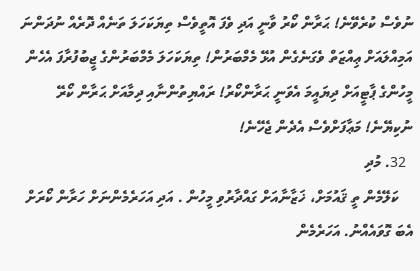ނުވެސް ކުރެވޭނެ! ޙަރާން ކޯރު ވާނީ އަދި ވެފަ އޮތީވެސް ތިޔަކަހަލަ ތަނެއް ދޮރެއް ނުދަންނަ އަމިއްލައަށް ޢިއްޒަތް ވެގަނެގެން އުޅޭ މެމްބަރުން! ތިޔަކަހަލަ މެމްބަރުންގެ ޖީބުފުރާފަ އެހެން މީހުންގެ ޕާޓީއަށް ދިޔައީމަ އެވަނީ ޙަރާންކޯރު! ރައްޔިތުންނާއި ދިމާއަށް ޙަރާން ކޯރޭ ނުކިޔޭނެ! މަޢާފަށްވެސް އެދެން ޖެހޭނެ!
  32. މުދި
    ކަލޭމެން ތީ ޤައުމަށް، ޚަޒާނާއަށް ގައްދާރުވި މީހުން . އަދި އަހަރެމެންނަށް ހަރާން ކޯރަށް އެބަ ގޮވައެއްނު. އަހަރެމެން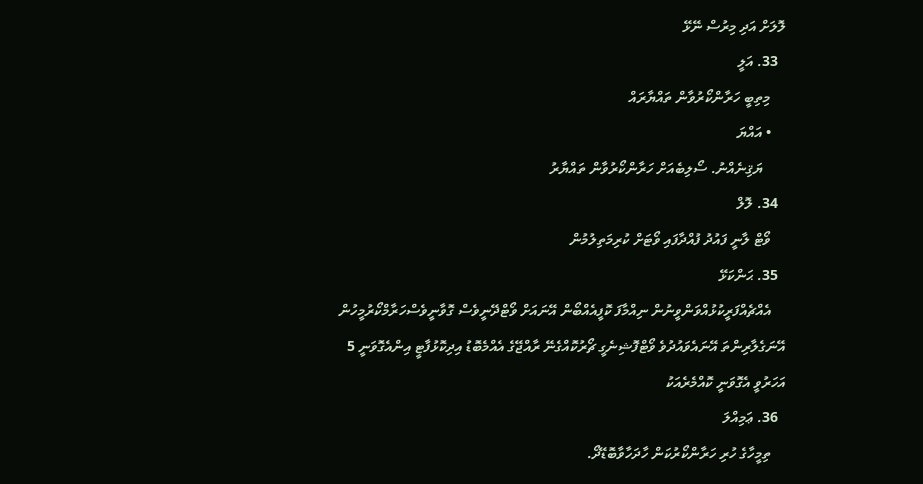ލޮލަށް އަދި މިރުސް ނޭޅޭ
  33. އަލީ
    މިތިބީ ހަރާންކޯރުވާން ތައްޔާރައް
    • އައްޔަ
      ޔަޤިނެއްނު. ސޯލިބެއަށް ހަރާންކޯރުވާން ތައްޔާރު
  34. ލޮލް
    ވޯޓް ލާނީ ފައުދު ފުއްދާފައި ވޯޓަށް ކުރިމަތިލުމުން
  35. ޙަންކަޅޭ
    އެއްޗެއްފަރީކުޅުއްވަންވީނުން ނިއްމާފަ ކޮފީއެއްބޯން އޭނައަށް ވޯޓްދޭނީވެސް ގޮވާނީވެސްހަރާމްކޯރުމީހުން އޭނަގެލާރިންތަ އޭނައެވައުދުވެ ވޯޓްފޮޝިނެގީ ޗޯރުކޮއްގެނޭ ރާއްޖޭގެ އެއްމެބޮޑު އިދިކޮޅުފާޓީ އިންއެގޮވަނީ 5 އަހަރުވީ އެގޮވަނީ ކޮއްމެރެއަކު
  36. ޢަމިއްލަ
    ތިމީހާގެ ހުރި ހަރާންކޯރުކަން ހާދަހާވާބޮޑޭދޯ.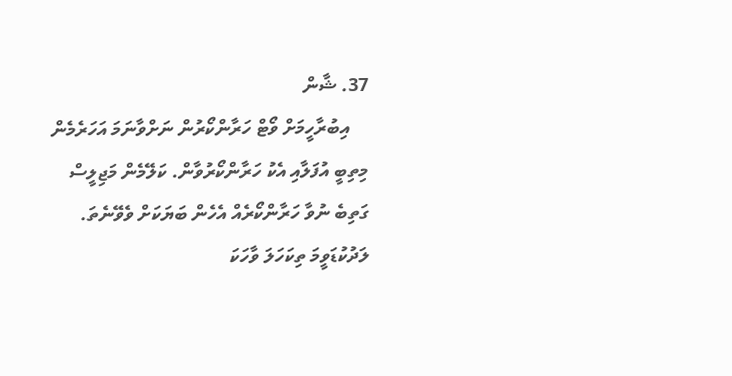37. ޝާން
    އިބުރާހީމަށް ވޯޓް ހަރާންކޯރުން ނަށްވާނަމަ އަހަރެމެން މިތިބީ އުފަލާއި އެކު ހަރާންކޯރުވާން. ކަލޭމެން މަޖިލީސް ގަތިބެ ނުވާ ހަރާންކޯރެއް އެހެން ބަޔަކަށް ވެވޭނެތަ. ލަދުކުޑަވީމަ ތިކަހަލަ ވާހަކަ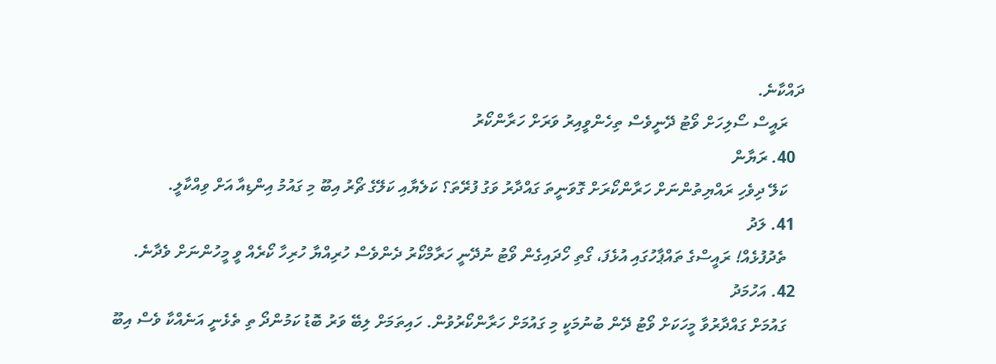ދައްކާނެ.
    ރައީސް ސޯލިހަށް ވޯޓު ދޭނީވެސް ތިހެންވީއިރު ވަރަށް ހަރާންކޯރު
  40. ރަޔާން
    ކަލޭ ދިވެހި ރައްޔިތުންނަށް ހަރާންކޯރަށް ގޮވަނީތަ ގައްދާރު ވަގު ފުރޭތަ؟ ކަލެޔާއި ކަލޭގެ ޗޯރު އިބޫ މި ގައުމު އިންޑިއާ އަށް ވިއްކާލީ.
  41. ލަދު
    ތެދުފުޅެއް! ރައީސްގެ ތައްޕާހުގައި އުޅެފަ، ގޯތި ހޯދައިގެން ވޯޓު ނުދޭނީ ހަރާމްކޯރު ދެންވެސް ހުރިއްޔާ ހުރިހާ ކޯރެއް ވީ މީހުންނަށް ވެދާނެ.
  42. އަހުމަދު
    ގައުމަށް ގައްދާރުވާ މީހަކަށް ވޯޓު ދޭން ބުނުމަކީ މި ގައުމަށް ހަރާންކޯރުވުން. ހައިތަމަށް ލިބޭ ވަރު ބޮޑު ކަމުންދޯ ތި ތެޅެނީ އަނެއްކާ ވެސް އިބޫ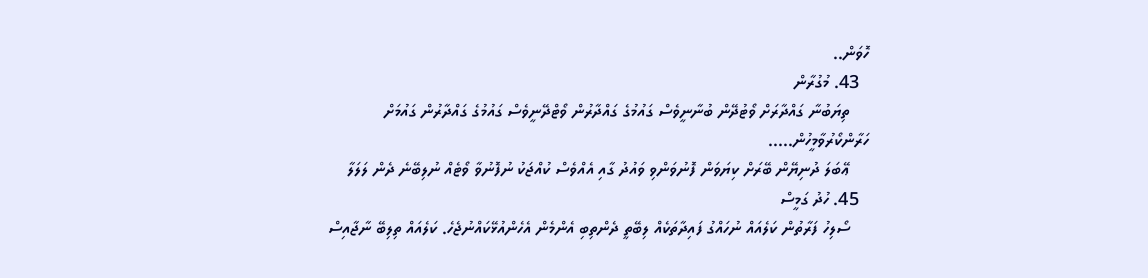ހޮވަން..
  43. މުގުރާން
    ތިޔަބުނާ ގައްދާރަށް ވޯޓުދޭން ބުނާނީވެސް ގައުމުގެ ގައްދާރުން ވޯޓްދޭނީވެސް ގައުމުގެ ގައްދާރުން ގައުމަށް ހަރާންކޯރުވާމީހުން.....
    ޢޭބަލަ ދުނިޔޭން ބޭރަށް ކިޔަވަން ފޮނުވަންވި ވައުދު ގާއި އެއްވެސް ކުއްޖަކު ނުފޮނުވާ ވޯޓެއް ނުލިބޭނެ ދެން ލަލަލާ
  45. ހުދު ގަމީސް
    ސޯލިހު ފަރާތުން ކަލެއައް ނުހައްގު ފައިދާތަކެއް ލިބޭތީ ދެންތިބި އެންމެން އެހެންއުޅޭކައްނުޖެހެ. ކަލެއައް ތިލިބޭ ނާޖާއިސް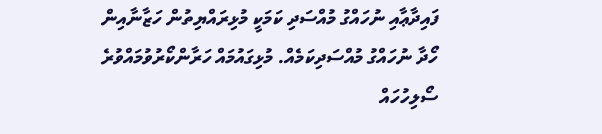ފައިދާޢާއި ނުހައްގު މުއްސަދި ކަމަކީ މުޅިރައްޔިތުން ހަޒާނާއިން ހޯދާ ނުހައްގު މުއްސަދިކަމެއް. މުޅިގައުމައް ހަރާންކޯރުވުމައްވުރެ ސޯލިހުހައް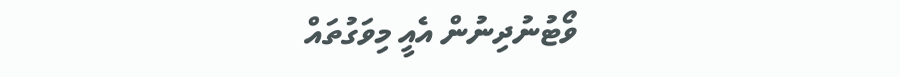ވޯޓުނުދިނުން އެއީ މިވަގުތައް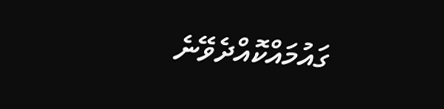ގައުމައްކޮއްދެވޭނެ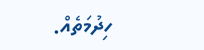ހިދުމަތެއް.